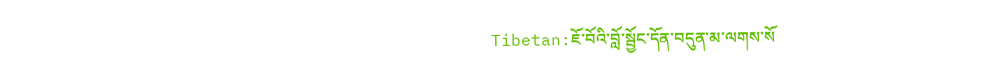Tibetan:ཇོ་བོའི་བློ་སྦྱོང་དོན་བདུན་མ་ལགས་སོ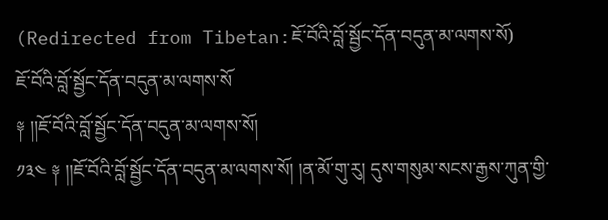(Redirected from Tibetan:ཇོ་བོའི་བློ་སྦྱོང་དོན་བདུན་མ་ལགས་སོ)
ཇོ་བོའི་བློ་སྦྱོང་དོན་བདུན་མ་ལགས་སོ
༈ །།ཇོ་བོའི་བློ་སྦྱོང་དོན་བདུན་མ་ལགས་སོ།
༡༣༤ ༈ །།ཇོ་བོའི་བློ་སྦྱོང་དོན་བདུན་མ་ལགས་སོ། །ན་མོ་གུ་རུ། དུས་གསུམ་སངས་རྒྱས་ཀུན་གྱི་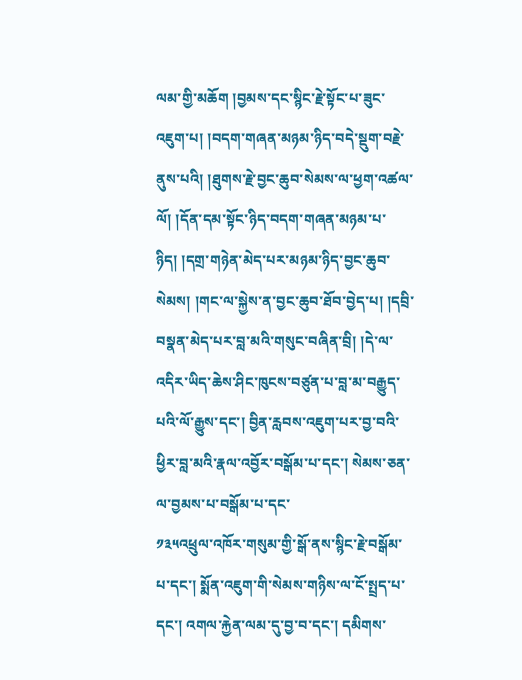ལམ་གྱི་མཆོག །བྱམས་དང་སྙིང་རྗེ་སྟོང་པ་ཟུང་འཇུག་པ། །བདག་གཞན་མཉམ་ཉིད་བདེ་སྡུག་བརྗེ་ནུས་པའི། །ཐུགས་རྗེ་བྱང་ཆུབ་སེམས་ལ་ཕྱག་འཚལ་ལོ། །དོན་དམ་སྟོང་ཉིད་བདག་གཞན་མཉམ་པ་ཉིད། །དགྲ་གཉེན་མེད་པར་མཉམ་ཉིད་བྱང་ཆུབ་སེམས། །གང་ལ་སྐྱེས་ན་བྱང་ཆུབ་ཐོབ་བྱེད་པ། །དབྲི་བསྣན་མེད་པར་བླ་མའི་གསུང་བཞིན་བྲི། །དེ་ལ་འདིར་ཡིད་ཆེས་ཤིང་ཁུངས་བཙུན་པ་བླ་མ་བརྒྱུད་པའི་ལོ་རྒྱུས་དང་། བྱིན་རླབས་འཇུག་པར་བྱ་བའི་ཕྱིར་བླ་མའི་རྣལ་འབྱོར་བསྒོམ་པ་དང་། སེམས་ཅན་ལ་བྱམས་པ་བསྒོམ་པ་དང་
༡༣༥འཕྲུལ་འཁོར་གསུམ་གྱི་སྒོ་ནས་སྙིང་རྗེ་བསྒོམ་པ་དང་། སྨོན་འཇུག་གི་སེམས་གཉིས་ལ་ངོ་སྤྲད་པ་དང་། འགལ་རྐྱེན་ལམ་དུ་བྱ་བ་དང་། དམིགས་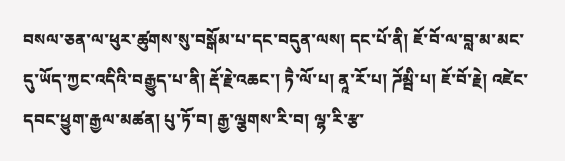བསལ་ཅན་ལ་ཕུར་ཚུགས་སུ་བསྒོམ་པ་དང་བདུན་ལས། དང་པོ་ནི། ཇོ་བོ་ལ་བླ་མ་མང་དུ་ཡོད་ཀྱང་འདིའི་བརྒྱུད་པ་ནི། རྡོ་རྗེ་འཆང་། ཏཻ་ལོ་པ། ནཱ་རོ་པ། ཌོམྦི་པ། ཇོ་བོ་རྗེ། འཛེང་དབང་ཕྱུག་རྒྱལ་མཚན། པུ་ཏོ་བ། རྒྱ་ལྕགས་རི་བ། ལྷ་རི་རྩ་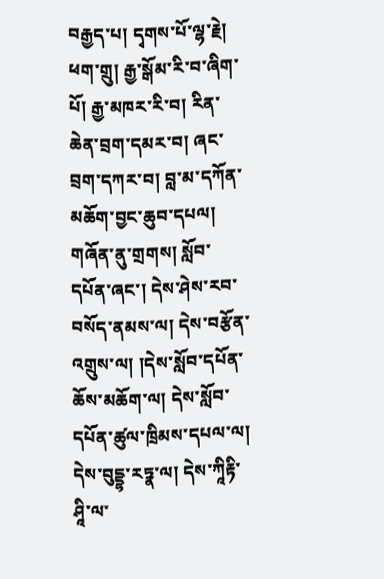བརྒྱད་པ། དྭགས་པོ་ལྷ་རྗེ། ཕག་གྲུ། རྒྱ་སྒོམ་རི་བ་ཞིག་པོ། རྒྱ་མཁར་རི་བ། རིན་ཆེན་བྲག་དམར་བ། ཞང་བྲག་དཀར་བ། བླ་མ་དཀོན་མཆོག་བྱང་ཆུབ་དཔལ། གཞོན་ནུ་གྲགས། སློབ་དཔོན་ཞང་། དེས་ཤེས་རབ་བསོད་ནམས་ལ། དེས་བརྩོན་འགྲུས་ལ། །དེས་སློབ་དཔོན་ཆོས་མཆོག་ལ། དེས་སློབ་དཔོན་ཚུལ་ཁྲིམས་དཔལ་ལ། དེས་བུདྡྷ་རཏྣ་ལ། དེས་ཀཱིརྟི་ཤཱི་ལ་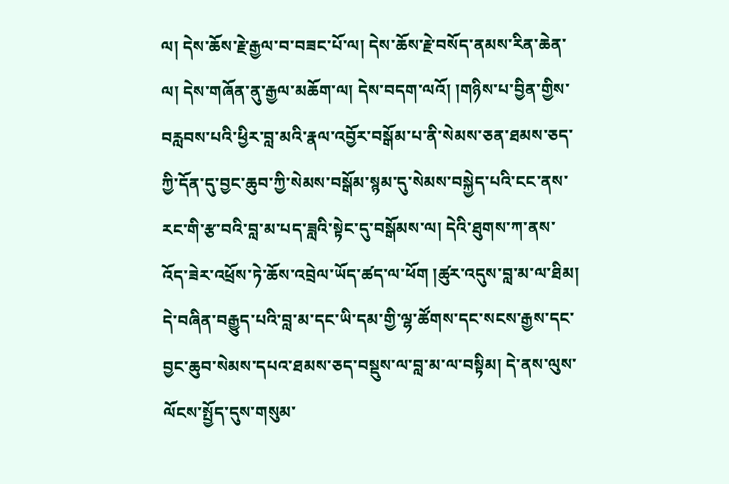ལ། དེས་ཆོས་རྗེ་རྒྱལ་བ་བཟང་པོ་ལ། དེས་ཆོས་རྗེ་བསོད་ནམས་རིན་ཆེན་ལ། དེས་གཞོན་ནུ་རྒྱལ་མཆོག་ལ། དེས་བདག་ལའོ། །གཉིས་པ་བྱིན་གྱིས་བརླབས་པའི་ཕྱིར་བླ་མའི་རྣལ་འབྱོར་བསྒོམ་པ་ནི་སེམས་ཅན་ཐམས་ཅད་ཀྱི་དོན་དུ་བྱང་ཆུབ་ཀྱི་སེམས་བསྒོམ་སྙམ་དུ་སེམས་བསྐྱེད་པའི་ངང་ནས་རང་གི་རྩ་བའི་བླ་མ་པད་ཟླའི་སྟེང་དུ་བསྒོམས་ལ། དེའི་ཐུགས་ཀ་ནས་འོད་ཟེར་འཕྲོས་ཏེ་ཆོས་འབྲེལ་ཡོད་ཚད་ལ་ཕོག །ཚུར་འདུས་བླ་མ་ལ་ཐིམ། དེ་བཞིན་བརྒྱུད་པའི་བླ་མ་དང་ཡི་དམ་གྱི་ལྷ་ཚོགས་དང་སངས་རྒྱས་དང་བྱང་ཆུབ་སེམས་དཔའ་ཐམས་ཅད་བསྡུས་ལ་བླ་མ་ལ་བསྟིམ། དེ་ནས་ལུས་ལོངས་སྤྱོད་དུས་གསུམ་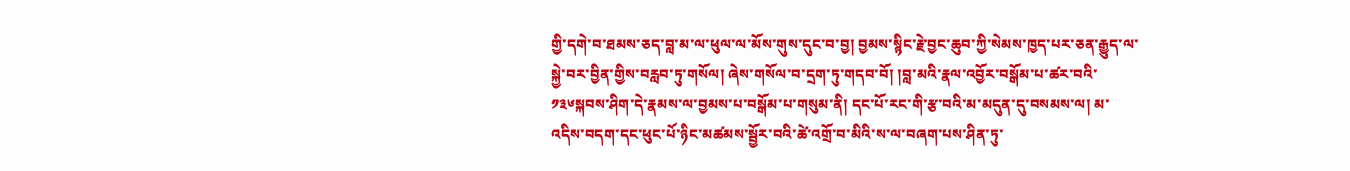གྱི་དགེ་བ་ཐམས་ཅད་བླ་མ་ལ་ཕུལ་ལ་མོས་གུས་དུང་བ་བྱ། བྱམས་སྙིང་རྗེ་བྱང་ཆུབ་ཀྱི་སེམས་ཁྱད་པར་ཅན་རྒྱུད་ལ་སྐྱེ་བར་བྱིན་གྱིས་བརླབ་ཏུ་གསོལ། ཞེས་གསོལ་བ་དྲག་ཏུ་གདབ་བོ། །བླ་མའི་རྣལ་འབྱོར་བསྒོམ་པ་ཚར་བའི་
༡༣༦སྐབས་ཤིག་དེ་རྣམས་ལ་བྱམས་པ་བསྒོམ་པ་གསུམ་ནི། དང་པོ་རང་གི་རྩ་བའི་མ་མདུན་དུ་བསམས་ལ། མ་འདིས་བདག་དང་ཕུང་པོ་ཉིང་མཚམས་སྦྱོར་བའི་ཚེ་འགྲོ་བ་མིའི་ས་ལ་བཞག་པས་ཤིན་ཏུ་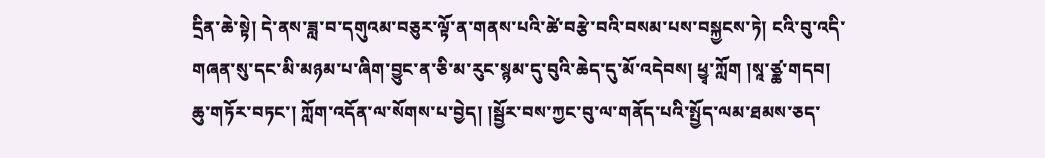དྲིན་ཆེ་སྟེ། དེ་ནས་ཟླ་བ་དགུའམ་བཅུར་ལྟོ་ན་གནས་པའི་ཚེ་བརྩེ་བའི་བསམ་པས་བསྐྱངས་ཏེ། ངའི་བུ་འདི་གཞན་སུ་དང་མི་མཉམ་པ་ཞིག་བྱུང་ན་ཅི་མ་རུང་སྙམ་དུ་བུའི་ཆེད་དུ་མོ་འདེབས། ཕྱྭ་ཀློག །སཱ་ཙྪ་གདབ། ཆུ་གཏོར་བཏང་། ཀློག་འདོན་ལ་སོགས་པ་བྱེད། །སྦྱོར་བས་ཀྱང་བུ་ལ་གནོད་པའི་སྤྱོད་ལམ་ཐམས་ཅད་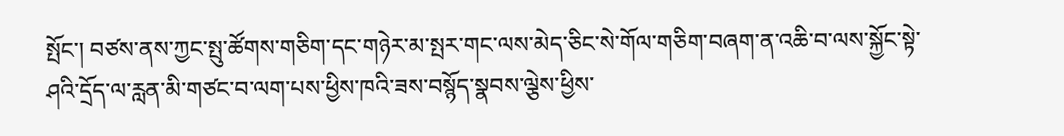སྤོང་། བཙས་ནས་ཀྱང་སྤུ་ཚོགས་གཅིག་དང་གཉེར་མ་སྤར་གང་ལས་མེད་ཅིང་སེ་གོལ་གཅིག་བཞག་ན་འཆི་བ་ལས་སྐྱོང་སྟེ་ཤའི་དྲོད་ལ་རླན་མི་གཙང་བ་ལག་པས་ཕྱིས་ཁའི་ཟས་བསྙོད་སྣབས་ལྕེས་ཕྱིས་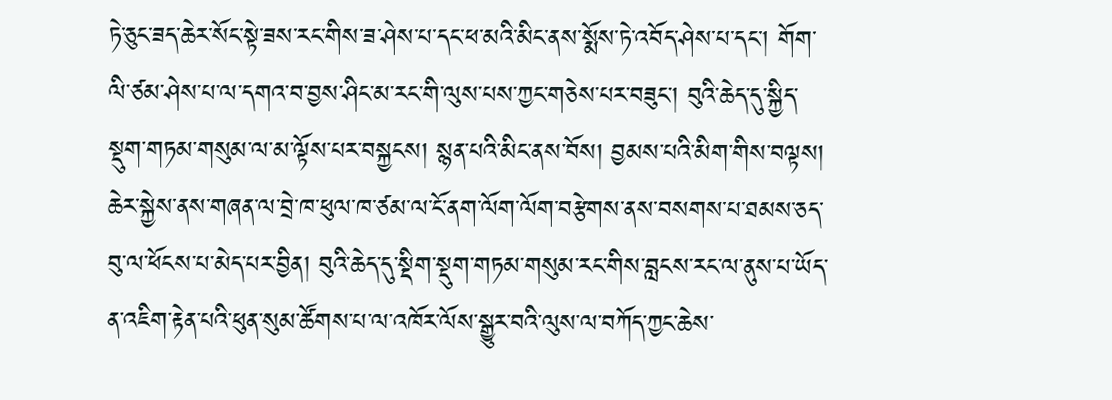ཏེ་ཅུང་ཟད་ཆེར་སོང་སྟེ་ཟས་རང་གིས་ཟ་ཤེས་པ་དང་ཕ་མའི་མིང་ནས་སྨོས་ཏེ་འབོད་ཤེས་པ་དང་། གོག་ལི་ཙམ་ཤེས་པ་ལ་དགའ་བ་བྱས་ཤིང་མ་རང་གི་ལུས་པས་ཀྱང་གཅེས་པར་བཟུང་། བུའི་ཆེད་དུ་སྐྱིད་སྡུག་གཏམ་གསུམ་ལ་མ་ལྟོས་པར་བསྐྱངས། སྙན་པའི་མིང་ནས་བོས། བྱམས་པའི་མིག་གིས་བལྟས། ཆེར་སྐྱེས་ནས་གཞན་ལ་བྲེ་ཁ་ཕུལ་ཁ་ཙམ་ལ་ངོ་ནག་ལོག་ལོག་བརྩེགས་ནས་བསགས་པ་ཐམས་ཅད་བུ་ལ་ཕོངས་པ་མེད་པར་བྱིན། བུའི་ཆེད་དུ་སྡིག་སྡུག་གཏམ་གསུམ་རང་གིས་བླངས་རང་ལ་ནུས་པ་ཡོད་ན་འཇིག་རྟེན་པའི་ཕུན་སུམ་ཚོགས་པ་ལ་འཁོར་ལོས་སྒྱུར་བའི་ལུས་ལ་བཀོད་ཀྱང་ཆེས་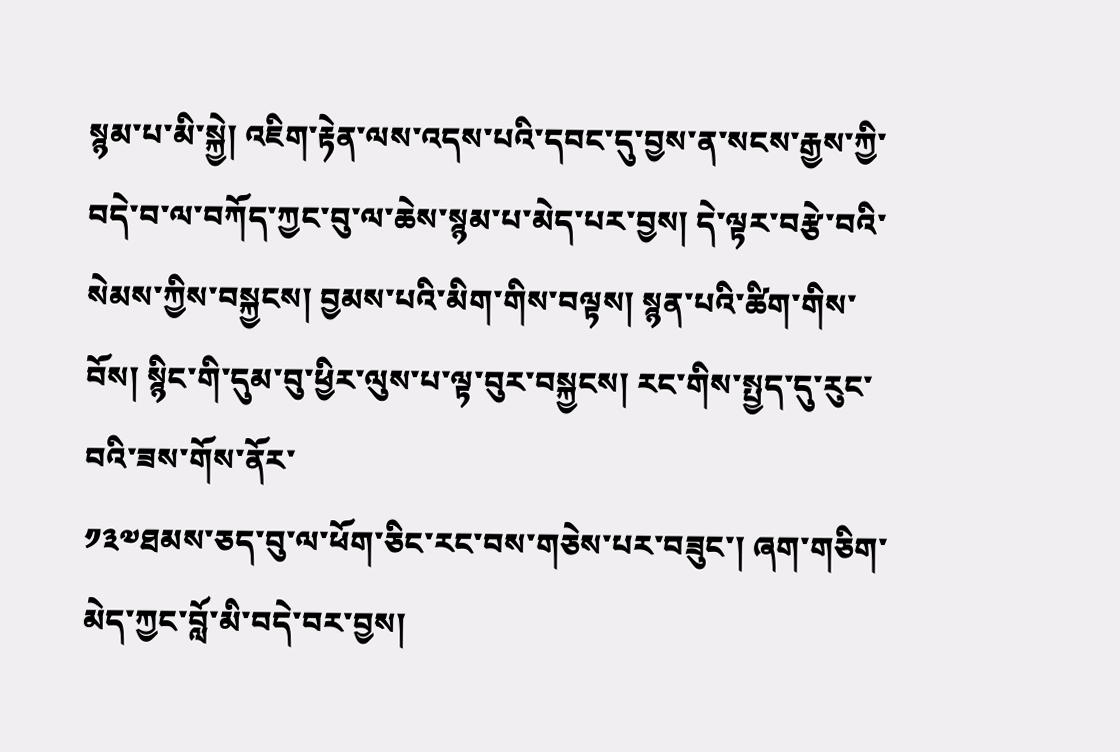སྙམ་པ་མི་སྐྱེ། འཇིག་རྟེན་ལས་འདས་པའི་དབང་དུ་བྱས་ན་སངས་རྒྱས་ཀྱི་བདེ་བ་ལ་བཀོད་ཀྱང་བུ་ལ་ཆེས་སྙམ་པ་མེད་པར་བྱས། དེ་ལྟར་བརྩེ་བའི་སེམས་ཀྱིས་བསྐྱངས། བྱམས་པའི་མིག་གིས་བལྟས། སྙན་པའི་ཚིག་གིས་བོས། སྙིང་གི་དུམ་བུ་ཕྱིར་ལུས་པ་ལྟ་བུར་བསྐྱངས། རང་གིས་སྤྱད་དུ་རུང་བའི་ཟས་གོས་ནོར་
༡༣༧ཐམས་ཅད་བུ་ལ་ཕོག་ཅིང་རང་བས་གཅེས་པར་བཟུང་། ཞག་གཅིག་མེད་ཀྱང་བློ་མི་བདེ་བར་བྱས།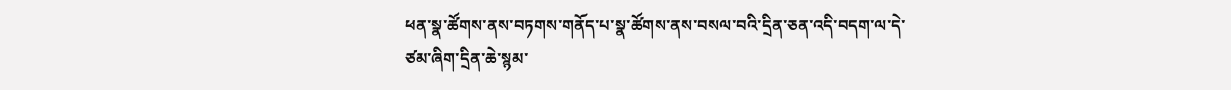ཕན་སྣ་ཚོགས་ནས་བཏགས་གནོད་པ་སྣ་ཚོགས་ནས་བསལ་བའི་དྲིན་ཅན་འདི་བདག་ལ་དེ་ཙམ་ཞིག་དྲིན་ཆེ་སྙམ་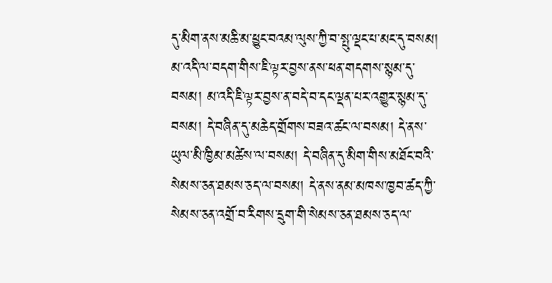དུ་མིག་ནས་མཆི་མ་ཕྱུང་བའམ་ལུས་ཀྱི་བ་སྤུ་ལྡང་པ་མང་དུ་བསམ། མ་འདི་ལ་བདག་གིས་ཇི་ལྟར་བྱས་ནས་ཕན་གདགས་སྙམ་དུ་བསམ། མ་འདི་ཇི་ལྟར་བྱས་ན་བདེ་བ་དང་ལྡན་པར་འགྱུར་སྙམ་དུ་བསམ། དེ་བཞིན་དུ་མཆེད་གྲོགས་བཟའ་ཚང་ལ་བསམ། དེ་ནས་ཡུལ་མི་ཁྱིམ་མཚེས་ལ་བསམ། དེ་བཞིན་དུ་མིག་གིས་མཐོང་བའི་སེམས་ཅན་ཐམས་ཅད་ལ་བསམ། དེ་ནས་ནམ་མཁས་ཁྱབ་ཚད་ཀྱི་སེམས་ཅན་འགྲོ་བ་རིགས་དྲུག་གི་སེམས་ཅན་ཐམས་ཅད་ལ་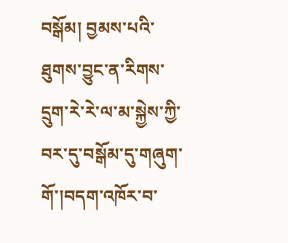བསྒོམ། བྱམས་པའི་ཐུགས་བྱུང་ན་རིགས་དྲུག་རེ་རེ་ལ་མ་སྐྱེས་ཀྱི་བར་དུ་བསྒོམ་དུ་གཞུག་གོ་།བདག་འཁོར་བ་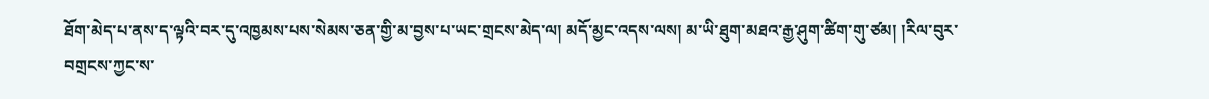ཐོག་མེད་པ་ནས་ད་ལྟའི་བར་དུ་འཁྱམས་པས་སེམས་ཅན་གྱི་མ་བྱས་པ་ཡང་གྲངས་མེད་ལ། མདོ་མྱང་འདས་ལས། མ་ཡི་ཐུག་མཐའ་རྒྱ་ཤུག་ཚིག་གུ་ཙམ། །རིལ་བུར་བགྲངས་ཀྱང་ས་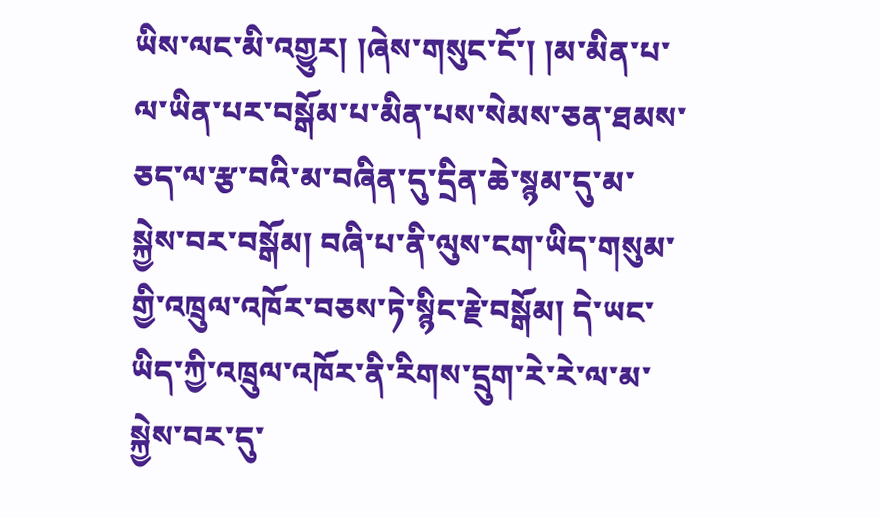ཡིས་ལང་མི་འགྱུར། །ཞེས་གསུང་ངོ་། །མ་མིན་པ་ལ་ཡིན་པར་བསྒོམ་པ་མིན་པས་སེམས་ཅན་ཐམས་ཅད་ལ་རྩ་བའི་མ་བཞིན་དུ་དྲིན་ཆེ་སྙམ་དུ་མ་སྐྱེས་བར་བསྒོམ། བཞི་པ་ནི་ལུས་ངག་ཡིད་གསུམ་གྱི་འཁྲུལ་འཁོར་བཅས་ཏེ་སྙིང་རྗེ་བསྒོམ། དེ་ཡང་ཡིད་ཀྱི་འཁྲུལ་འཁོར་ནི་རིགས་དྲུག་རེ་རེ་ལ་མ་སྐྱེས་བར་དུ་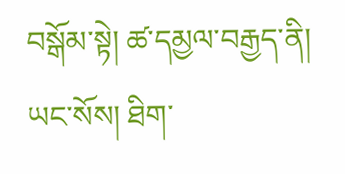བསྒོམ་སྟེ། ཚ་དམྱལ་བརྒྱད་ནི། ཡང་སོས། ཐིག་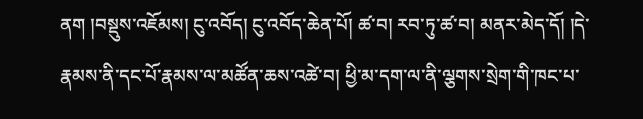ནག །བསྡུས་འཇོམས། ངུ་འབོད། ངུ་འབོད་ཆེན་པོ། ཚ་བ། རབ་ཏུ་ཚ་བ། མནར་མེད་དོ། །དེ་རྣམས་ནི་དང་པོ་རྣམས་ལ་མཚོན་ཆས་འཚེ་བ། ཕྱི་མ་དག་ལ་ནི་ལྕགས་སྲེག་གི་ཁང་པ་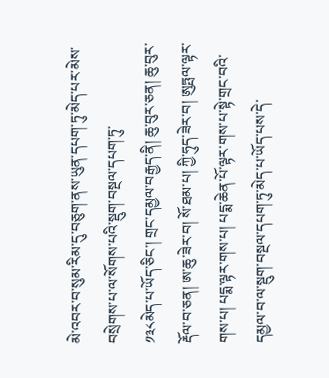མེ་འབར་བ་སུམ་རིམ་དུ་བཅུག་ནས་ཡུན་དཔག་ཏུ་མེད་པར་མེས་བསྲེགས་པ་ལ་སོགས་པའི་སྡུག་བསྔལ་དཔག་ཏུ་
༡༣༨མེད་པ་ཡོད་ཅིང་། གྲང་དམྱལ་བརྒྱད་ནི། ཆུ་བུར་ཅན། ཆུ་བུར་རྡོལ་བ་ཅན། ཨ་ཆུ་ཟེར་བ། སོ་ཐམ་པ། ཀྱི་ཧུད་ཟེར་བ། ཨུཏྤལ་ལྟར་གས་པ། པདྨ་ལྟར་གས་པ། པདྨ་ཆེན་པོ་ལྟར་གས་པ་སྟེ་གྲང་བའི་དམྱལ་བ་ལ་སྡུག་བསྔལ་དཔག་ཏུ་མེད་པ་ཡོད་པས་དེ་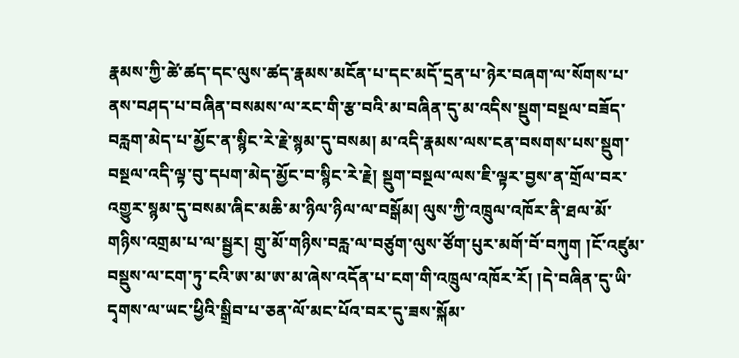རྣམས་ཀྱི་ཚེ་ཚད་དང་ལུས་ཚད་རྣམས་མངོན་པ་དང་མདོ་དྲན་པ་ཉེར་བཞག་ལ་སོགས་པ་ནས་བཤད་པ་བཞིན་བསམས་ལ་རང་གི་རྩ་བའི་མ་བཞིན་དུ་མ་འདིས་སྡུག་བསྔལ་བཟོད་བརླག་མེད་པ་མྱོང་ན་སྙིང་རེ་རྗེ་སྙམ་དུ་བསམ། མ་འདི་རྣམས་ལས་ངན་བསགས་པས་སྡུག་བསྔལ་འདི་ལྟ་བུ་དཔག་མེད་མྱོང་བ་སྙིང་རེ་རྗེ། སྡུག་བསྔལ་ལས་ཇི་ལྟར་བྱས་ན་གྲོལ་བར་འགྱུར་སྙམ་དུ་བསམ་ཞིང་མཆི་མ་ཉིལ་ཉིལ་ལ་བསྒོམ། ལུས་ཀྱི་འཁྲུལ་འཁོར་ནི་ཐལ་མོ་གཉིས་འགྲམ་པ་ལ་སྦྱར། གྲུ་མོ་གཉིས་བརླ་ལ་བཙུག་ལུས་ཙོག་པུར་མགོ་བོ་བཀུག །ངོ་འཛུམ་བསྡུས་ལ་ངག་ཏུ་ངའི་ཨ་མ་ཨ་མ་ཞེས་འདོན་པ་ངག་གི་འཁྲུལ་འཁོར་རོ། །དེ་བཞིན་དུ་ཡི་དྭགས་ལ་ཡང་ཕྱིའི་སྒྲིབ་པ་ཅན་ལོ་མང་པོའ་བར་དུ་ཟས་སྐོམ་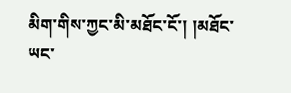མིག་གིས་ཀྱང་མི་མཐོང་ངོ་། །མཐོང་ཡང་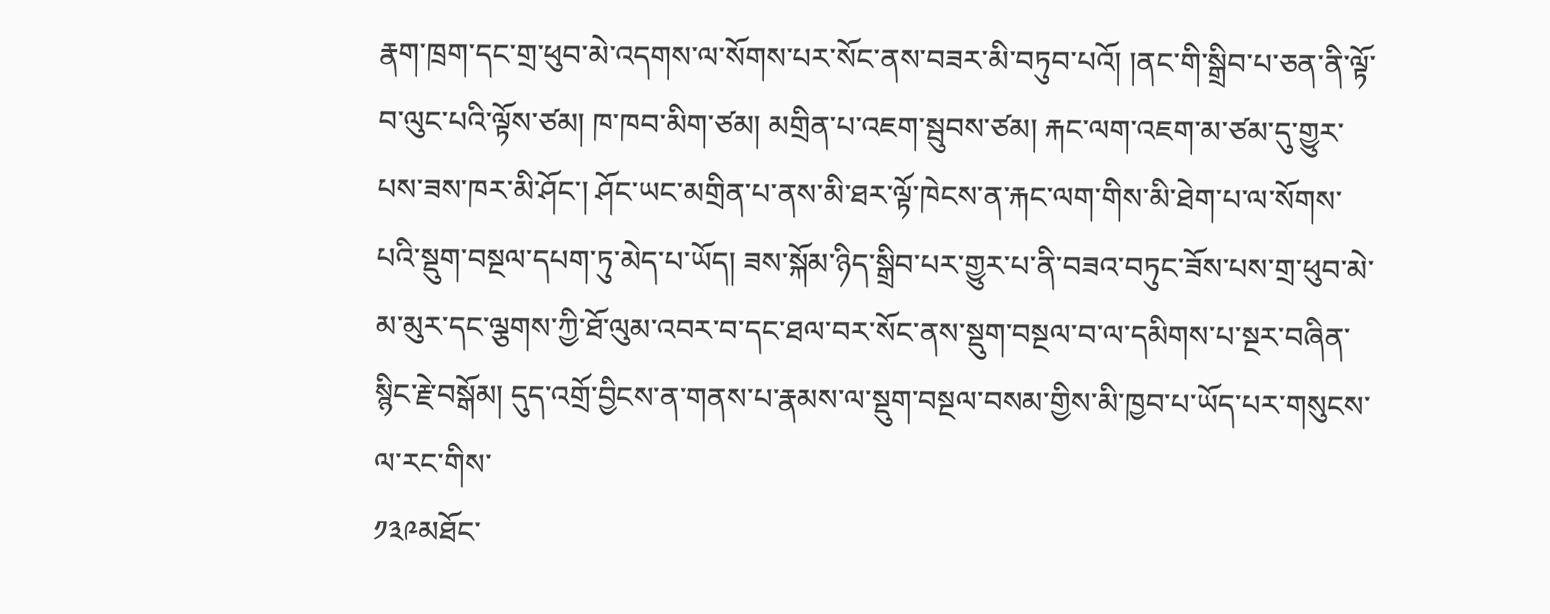རྣག་ཁྲག་དང་གྲ་ཕུབ་མེ་འདགས་ལ་སོགས་པར་སོང་ནས་བཟར་མི་བཏུབ་པའོ། །ནང་གི་སྒྲིབ་པ་ཅན་ནི་ལྟོ་བ་ལུང་པའི་ལྟོས་ཙམ། ཁ་ཁབ་མིག་ཙམ། མགྲིན་པ་འཇག་སྦུབས་ཙམ། རྐང་ལག་འཇག་མ་ཙམ་དུ་གྱུར་པས་ཟས་ཁར་མི་ཤོང་། ཤོང་ཡང་མགྲིན་པ་ནས་མི་ཐར་ལྟོ་ཁེངས་ན་རྐང་ལག་གིས་མི་ཐེག་པ་ལ་སོགས་པའི་སྡུག་བསྔལ་དཔག་ཏུ་མེད་པ་ཡོད། ཟས་སྐོམ་ཉིད་སྒྲིབ་པར་གྱུར་པ་ནི་བཟའ་བཏུང་ཟོས་པས་གྲ་ཕུབ་མེ་མ་མུར་དང་ལྕགས་ཀྱི་ཐོ་ལུམ་འབར་བ་དང་ཐལ་བར་སོང་ནས་སྡུག་བསྔལ་བ་ལ་དམིགས་པ་སྔར་བཞིན་སྙིང་རྗེ་བསྒོམ། དུད་འགྲོ་བྱིངས་ན་གནས་པ་རྣམས་ལ་སྡུག་བསྔལ་བསམ་གྱིས་མི་ཁྱབ་པ་ཡོད་པར་གསུངས་ལ་རང་གིས་
༡༣༩མཐོང་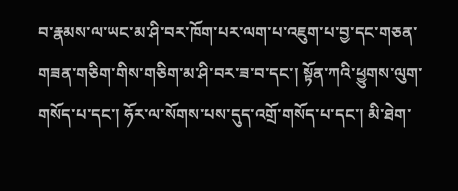བ་རྣམས་ལ་ཡང་མ་ཤི་བར་ཁོག་པར་ལག་པ་འཇུག་པ་བྱ་དང་གཅན་གཟན་གཅིག་གིས་གཅིག་མ་ཤི་བར་ཟ་བ་དང་། སྟོན་ཀའི་ཕྱུགས་ལུག་གསོད་པ་དང་། ཧོར་ལ་སོགས་པས་དུད་འགྲོ་གསོད་པ་དང་། མི་ཐེག་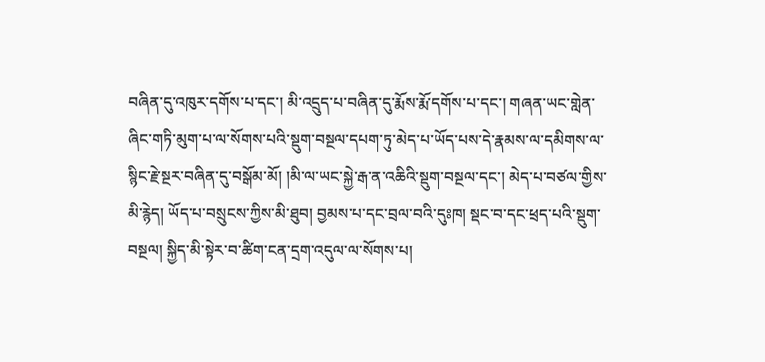བཞིན་དུ་འཁུར་དགོས་པ་དང་། མི་འདྲུད་པ་བཞིན་དུ་རྨོས་རྨོ་དགོས་པ་དང་། གཞན་ཡང་གླེན་ཞིང་གཏི་མུག་པ་ལ་སོགས་པའི་སྡུག་བསྔལ་དཔག་ཏུ་མེད་པ་ཡོད་པས་དེ་རྣམས་ལ་དམིགས་ལ་སྙིང་རྗེ་སྔར་བཞིན་དུ་བསྒོམ་མོ། །མི་ལ་ཡང་སྐྱེ་རྒ་ན་འཆིའི་སྡུག་བསྔལ་དང་། མེད་པ་བཙལ་གྱིས་མི་རྙེད། ཡོད་པ་བསྲུངས་ཀྱིས་མི་ཐུབ། བྱམས་པ་དང་བྲལ་བའི་དུཿཁ། སྡང་བ་དང་ཕྲད་པའི་སྡུག་བསྔལ། སྐྱིད་མི་སྟེར་བ་ཚིག་ངན་དྲག་འདུལ་ལ་སོགས་པ།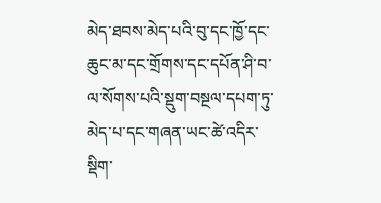མེད་ཐབས་མེད་པའི་བུ་དང་ཁྱོ་དང་ཆུང་མ་དང་གྲོགས་དང་དཔོན་ཤི་བ་ལ་སོགས་པའི་སྡུག་བསྔལ་དཔག་ཏུ་མེད་པ་དང་གཞན་ཡང་ཚེ་འདིར་སྡིག་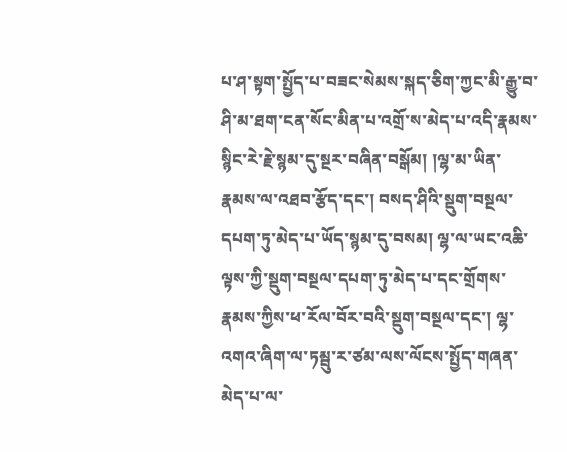པ་ཤ་སྟག་སྤྱོད་པ་བཟང་སེམས་སྐད་ཅིག་ཀྱང་མི་རྒྱུ་བ་ཤི་མ་ཐག་ངན་སོང་མིན་པ་འགྲོ་ས་མེད་པ་འདི་རྣམས་སྙིང་རེ་རྗེ་སྙམ་དུ་སྔར་བཞིན་བསྒོམ། །ལྷ་མ་ཡིན་རྣམས་ལ་འཐབ་རྩོད་དང་། བསད་ཤིའི་སྡུག་བསྔལ་དཔག་ཏུ་མེད་པ་ཡོད་སྙམ་དུ་བསམ། ལྷ་ལ་ཡང་འཆི་ལྟས་ཀྱི་སྡུག་བསྔལ་དཔག་ཏུ་མེད་པ་དང་གྲོགས་རྣམས་ཀྱིས་ཕ་རོལ་བོར་བའི་སྡུག་བསྔལ་དང་། ལྷ་འགའ་ཞིག་ལ་ཏམྦུ་ར་ཙམ་ལས་ལོངས་སྤྱོད་གཞན་མེད་པ་ལ་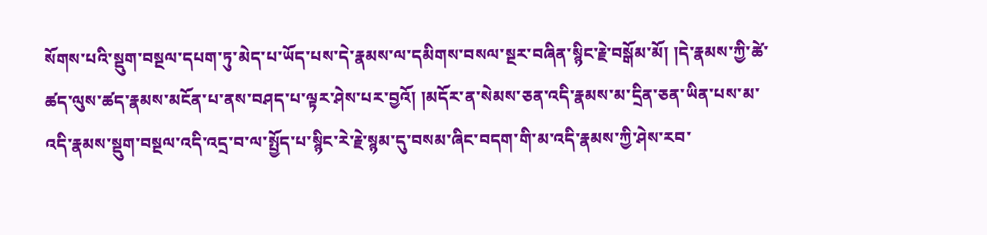སོགས་པའི་སྡུག་བསྔལ་དཔག་ཏུ་མེད་པ་ཡོད་པས་དེ་རྣམས་ལ་དམིགས་བསལ་སྔར་བཞིན་སྙིང་རྗེ་བསྒོམ་མོ། །དེ་རྣམས་ཀྱི་ཚེ་ཚད་ལུས་ཚད་རྣམས་མངོན་པ་ནས་བཤད་པ་ལྟར་ཤེས་པར་བྱའོ། །མདོར་ན་སེམས་ཅན་འདི་རྣམས་མ་དྲིན་ཅན་ཡིན་པས་མ་འདི་རྣམས་སྡུག་བསྔལ་འདི་འདྲ་བ་ལ་སྤྱོད་པ་སྙིང་རེ་རྗེ་སྙམ་དུ་བསམ་ཞིང་བདག་གི་མ་འདི་རྣམས་ཀྱི་ཤེས་རབ་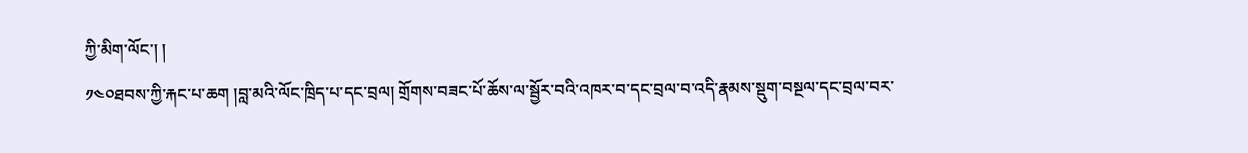ཀྱི་མིག་ལོང་། །
༡༤༠ཐབས་ཀྱི་རྐང་པ་ཆག །བླ་མའི་ལོང་ཁྲིད་པ་དང་བྲལ། གྲོགས་བཟང་པོ་ཆོས་ལ་སྦྱོར་བའི་འཁར་བ་དང་བྲལ་བ་འདི་རྣམས་སྡུག་བསྔལ་དང་བྲལ་བར་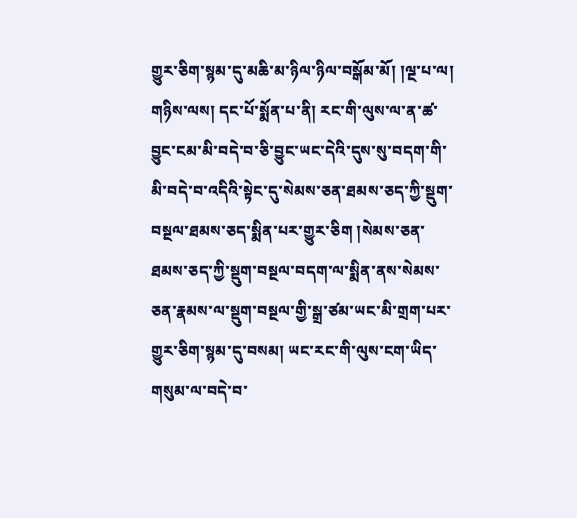གྱུར་ཅིག་སྙམ་དུ་མཆི་མ་ཉིལ་ཉིལ་བསྒོམ་མོ། །ལྔ་པ་ལ། གཉིས་ལས། དང་པོ་སྨོན་པ་ནི། རང་གི་ལུས་ལ་ན་ཚ་བྱུང་ངམ་མི་བདེ་བ་ཅི་བྱུང་ཡང་དེའི་དུས་སུ་བདག་གི་མི་བདེ་བ་འདིའི་སྟེང་དུ་སེམས་ཅན་ཐམས་ཅད་ཀྱི་སྡུག་བསྔལ་ཐམས་ཅད་སྨིན་པར་གྱུར་ཅིག །སེམས་ཅན་ཐམས་ཅད་ཀྱི་སྡུག་བསྔལ་བདག་ལ་སྨིན་ནས་སེམས་ཅན་རྣམས་ལ་སྡུག་བསྔལ་གྱི་སྒྲ་ཙམ་ཡང་མི་གྲག་པར་གྱུར་ཅིག་སྙམ་དུ་བསམ། ཡང་རང་གི་ལུས་ངག་ཡིད་གསུམ་ལ་བདེ་བ་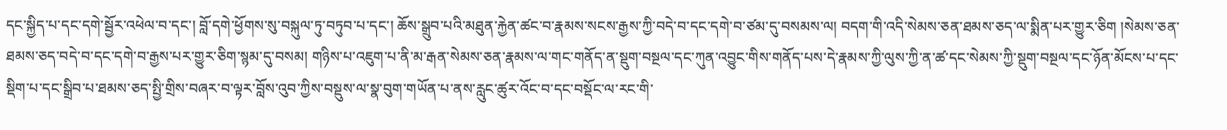དང་སྐྱིད་པ་དང་དགེ་སྦྱོར་འཕེལ་བ་དང་། བློ་དགེ་ཕྱོགས་སུ་བསྐུལ་ཏུ་བཏུབ་པ་དང་། ཆོས་སྒྲུབ་པའི་མཐུན་རྐྱེན་ཚང་བ་རྣམས་སངས་རྒྱས་ཀྱི་བདེ་བ་དང་དགེ་བ་ཙམ་དུ་བསམས་ལ། བདག་གི་འདི་སེམས་ཅན་ཐམས་ཅད་ལ་སྨིན་པར་གྱུར་ཅིག །སེམས་ཅན་ཐམས་ཅད་བདེ་བ་དང་དགེ་བ་རྒྱས་པར་གྱུར་ཅིག་སྙམ་དུ་བསམ། གཉིས་པ་འཇུག་པ་ནི་མ་རྒན་སེམས་ཅན་རྣམས་ལ་གང་གནོད་ན་སྡུག་བསྔལ་དང་ཀུན་འབྱུང་གིས་གནོད་པས་དེ་རྣམས་ཀྱི་ལུས་ཀྱི་ན་ཚ་དང་སེམས་ཀྱི་སྡུག་བསྔལ་དང་ཉོན་མོངས་པ་དང་སྡིག་པ་དང་སྒྲིབ་པ་ཐམས་ཅད་སྤྱི་གྲིས་བཞར་བ་ལྟར་བློས་འུབ་ཀྱིས་བསྡུས་ལ་སྣ་བུག་གཡོན་པ་ནས་རླུང་ཚུར་འོང་བ་དང་བསྡོང་ལ་རང་གི་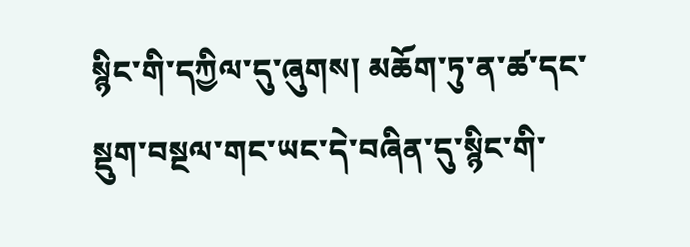སྙིང་གི་དཀྱིལ་དུ་ཞུགས། མཆོག་ཏུ་ན་ཚ་དང་སྡུག་བསྔལ་གང་ཡང་དེ་བཞིན་དུ་སྙིང་གི་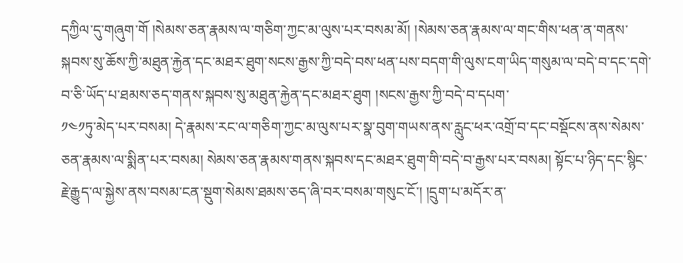དཀྱིལ་དུ་གཞུག་གོ །སེམས་ཅན་རྣམས་ལ་གཅིག་ཀྱང་མ་ལུས་པར་བསམ་མོ། །སེམས་ཅན་རྣམས་ལ་གང་གིས་ཕན་ན་གནས་སྐབས་སུ་ཆོས་ཀྱི་མཐུན་རྐྱེན་དང་མཐར་ཐུག་སངས་རྒྱས་ཀྱི་བདེ་བས་ཕན་པས་བདག་གི་ལུས་ངག་ཡིད་གསུམ་ལ་བདེ་བ་དང་དགེ་བ་ཅི་ཡོད་པ་ཐམས་ཅད་གནས་སྐབས་སུ་མཐུན་རྐྱེན་དང་མཐར་ཐུག །སངས་རྒྱས་ཀྱི་བདེ་བ་དཔག་
༡༤༡ཏུ་མེད་པར་བསམ། དེ་རྣམས་རང་ལ་གཅིག་ཀྱང་མ་ལུས་པར་སྣ་བུག་གཡས་ནས་རླུང་ཕར་འགྲོ་བ་དང་བསྡོངས་ནས་སེམས་ཅན་རྣམས་ལ་སྨིན་པར་བསམ། སེམས་ཅན་རྣམས་གནས་སྐབས་དང་མཐར་ཐུག་གི་བདེ་བ་རྒྱས་པར་བསམ། སྟོང་པ་ཉིད་དང་སྙིང་རྗེ་རྒྱུད་ལ་སྐྱེས་ནས་བསམ་ངན་སྡུག་སེམས་ཐམས་ཅད་ཞི་བར་བསམ་གསུང་ངོ་། །དྲུག་པ་མདོར་ན་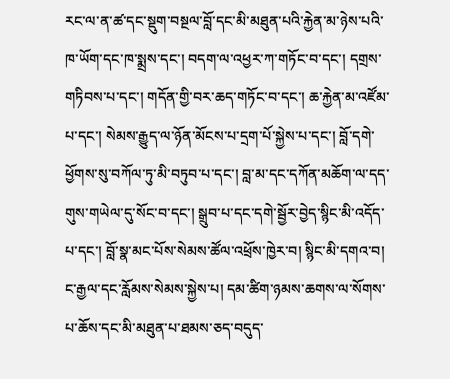རང་ལ་ན་ཚ་དང་སྡུག་བསྔལ་བློ་དང་མི་མཐུན་པའི་རྐྱེན་མ་ཉེས་པའི་ཁ་ཡོག་དང་ཁ་སྨྲས་དང་། བདག་ལ་འཕྱར་ཀ་གཏོང་བ་དང་། དགྲས་གཏིབས་པ་དང་། གདོན་གྱི་བར་ཆད་གཏོང་བ་དང་། ཆ་རྐྱེན་མ་འཛོམ་པ་དང་། སེམས་རྒྱུད་ལ་ཉོན་མོངས་པ་དྲག་པོ་སྐྱེས་པ་དང་། བློ་དགེ་ཕྱོགས་སུ་བཀོལ་ཏུ་མི་བཏུབ་པ་དང་། བླ་མ་དང་དཀོན་མཆོག་ལ་དད་གུས་གཡེལ་དུ་སོང་བ་དང་། སྒྲུབ་པ་དང་དགེ་སྦྱོར་བྱེད་སྙིང་མི་འདོད་པ་དང་། བློ་སྣ་མང་པོས་སེམས་ཚོལ་འཕྲོས་ཁྱེར་བ། སྙིང་མི་དགའ་བ། ང་རྒྱལ་དང་རློམས་སེམས་སྐྱེས་པ། དམ་ཚིག་ཉམས་ཆགས་ལ་སོགས་པ་ཆོས་དང་མི་མཐུན་པ་ཐམས་ཅད་བདུད་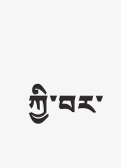ཀྱི་བར་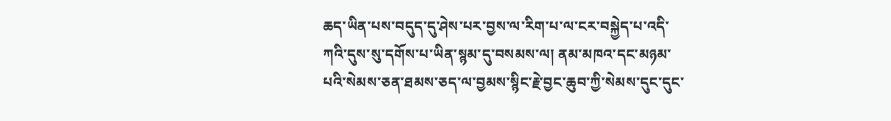ཆད་ཡིན་པས་བདུད་དུ་ཤེས་པར་བྱས་ལ་རིག་པ་ལ་ངར་བསྐྱེད་པ་འདི་ཀའི་དུས་སུ་དགོས་པ་ཡིན་སྙམ་དུ་བསམས་ལ། ནམ་མཁའ་དང་མཉམ་པའི་སེམས་ཅན་ཐམས་ཅད་ལ་བྱམས་སྙིང་རྗེ་བྱང་ཆུབ་ཀྱི་སེམས་དུང་དུང་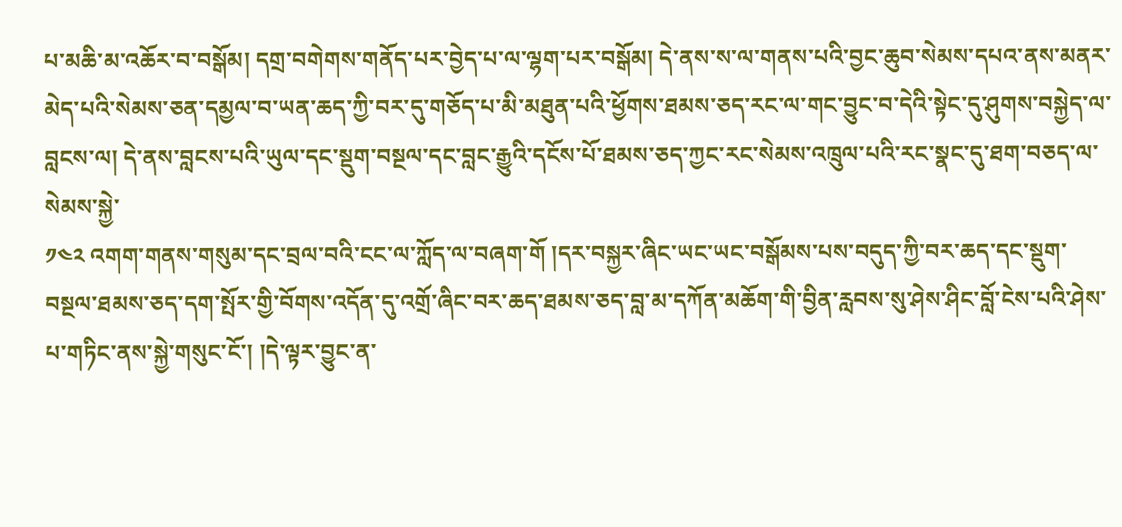པ་མཆི་མ་འཆོར་བ་བསྒོམ། དགྲ་བགེགས་གནོད་པར་བྱེད་པ་ལ་ལྷག་པར་བསྒོམ། དེ་ནས་ས་ལ་གནས་པའི་བྱང་ཆུབ་སེམས་དཔའ་ནས་མནར་མེད་པའི་སེམས་ཅན་དམྱལ་བ་ཡན་ཆད་ཀྱི་བར་དུ་གཅོད་པ་མི་མཐུན་པའི་ཕྱོགས་ཐམས་ཅད་རང་ལ་གང་བྱུང་བ་དེའི་སྟེང་དུ་ཤུགས་བསྐྱེད་ལ་བླངས་ལ། དེ་ནས་བླངས་པའི་ཡུལ་དང་སྡུག་བསྔལ་དང་བླང་རྒྱུའི་དངོས་པོ་ཐམས་ཅད་ཀྱང་རང་སེམས་འཁྲུལ་པའི་རང་སྣང་དུ་ཐག་བཅད་ལ་སེམས་སྐྱེ་
༡༤༢ འགག་གནས་གསུམ་དང་བྲལ་བའི་ངང་ལ་ཀློད་ལ་བཞག་གོ །དར་བསྐྱར་ཞིང་ཡང་ཡང་བསྒོམས་པས་བདུད་ཀྱི་བར་ཆད་དང་སྡུག་བསྔལ་ཐམས་ཅད་དག་སྤོར་གྱི་བོགས་འདོན་དུ་འགྲོ་ཞིང་བར་ཆད་ཐམས་ཅད་བླ་མ་དཀོན་མཆོག་གི་བྱིན་རླབས་སུ་ཤེས་ཤིང་བློ་ངེས་པའི་ཤེས་པ་གཏིང་ནས་སྐྱེ་གསུང་ངོ་། །དེ་ལྟར་བྱུང་ན་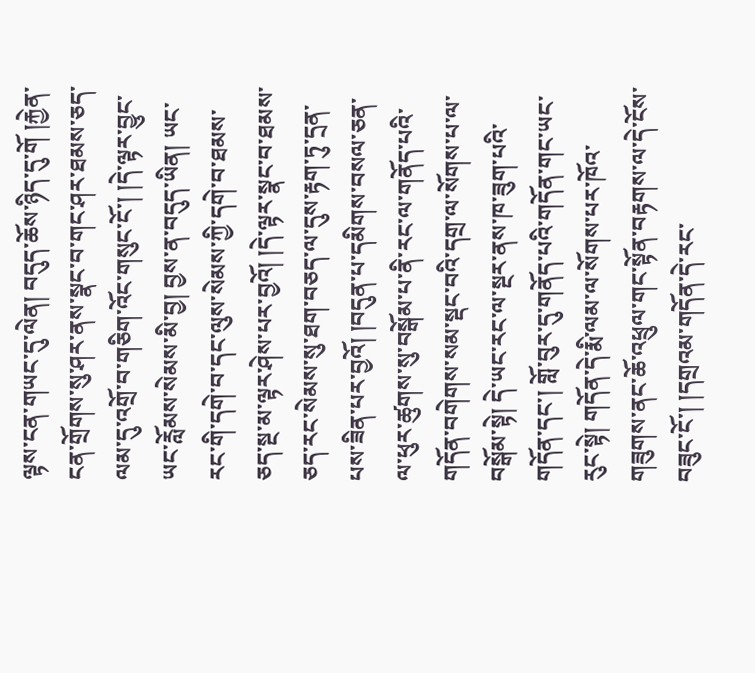ལྟས་ངན་གཡང་དུ་ལེན། བདུད་ཆོས་ཉིད་དུ་གོ །རྐྱེན་ངན་གྲོགས་སུ་ཤར་ནས་སྣང་བ་གང་ཤར་ཐམས་ཅད་ལམ་དུ་འགྲོ་བ་གཅིག་འོང་གསུང་ངོ་། །དེ་ལྟར་བྱུང་ཡང་རློམས་སེམས་མི་བྱ། བྱས་ན་བདུད་ཡིན། ཡང་རང་གི་དགེ་བ་དང་ལུས་སེམས་ཀྱི་དགེ་བ་ཐམས་ཅད་སྔ་མ་ལྟར་ཤེས་པར་བྱའོ། །དེ་ལྟར་སྣང་བ་ཐམས་ཅད་རང་སེམས་སུ་ཐག་བཅད་ལ་དུས་རྟག་ཏུ་དྲན་པས་ཟིན་པར་བྱའོ། །བདུན་པ་དམིགས་བསལ་ཅན་ལ་ཕུར་ཚུགས་སུ་བསྒོམ་པ་ནི་རང་ལ་གནོད་པའི་གདོན་བགེགས་སམ་སྡང་བའི་དགྲ་ལ་སོགས་པ་ལ་བསྒོམ་སྟེ། དེ་ཡང་རང་ལ་སྔར་ནས་ཁ་ཟུག་པའི་གདོན་དང་། གློ་བུར་དུ་གནོད་པའི་གདོན་གང་ཡང་རུང་སྟེ། གདོན་དེ་རྨི་ལམ་ལ་སོགས་པར་ཁོའ་གཟུགས་ནང་ཆོ་འཕྲུལ་གང་སྟོན་བརྟགས་ལ་དེ་ངོས་བཟུང་ངོ་། །དགྲའམ་གདོན་དེ་རང་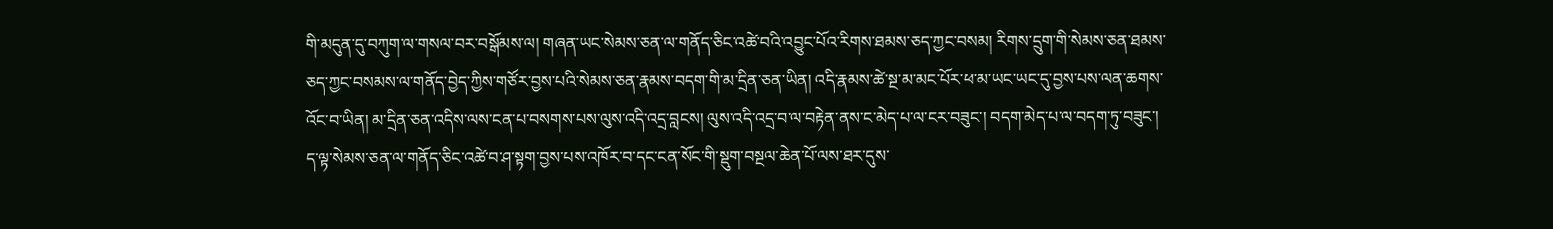གི་མདུན་དུ་བཀུག་ལ་གསལ་བར་བསྒོམས་ལ། གཞན་ཡང་སེམས་ཅན་ལ་གནོད་ཅིང་འཚེ་བའི་འབྱུང་པོའ་རིགས་ཐམས་ཅད་ཀྱང་བསམ། རིགས་དྲུག་གི་སེམས་ཅན་ཐམས་ཅད་ཀྱང་བསམས་ལ་གནོད་བྱེད་ཀྱིས་གཙོར་བྱས་པའི་སེམས་ཅན་རྣམས་བདག་གི་མ་དྲིན་ཅན་ཡིན། འདི་རྣམས་ཚེ་སྔ་མ་མང་པོར་ཕ་མ་ཡང་ཡང་དུ་བྱས་པས་ལན་ཆགས་འོང་བ་ཡིན། མ་དྲིན་ཅན་འདིས་ལས་ངན་པ་བསགས་པས་ལུས་འདི་འདྲ་བླངས། ལུས་འདི་འདྲ་བ་ལ་བརྟེན་ནས་ང་མེད་པ་ལ་ངར་བཟུང་། བདག་མེད་པ་ལ་བདག་ཏུ་བཟུང་། ད་ལྟ་སེམས་ཅན་ལ་གནོད་ཅིང་འཚེ་བ་ཤ་སྟག་བྱས་པས་འཁོར་བ་དང་ངན་སོང་གི་སྡུག་བསྔལ་ཆེན་པོ་ལས་ཐར་དུས་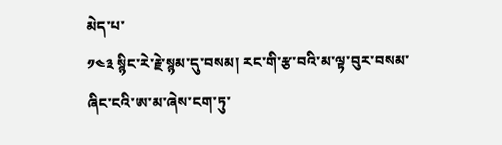མེད་པ་
༡༤༣ སྙིང་རེ་རྗེ་སྙམ་དུ་བསམ། རང་གི་རྩ་བའི་མ་ལྟ་བུར་བསམ་ཞིང་ངའི་ཨ་མ་ཞེས་ངག་ཏུ་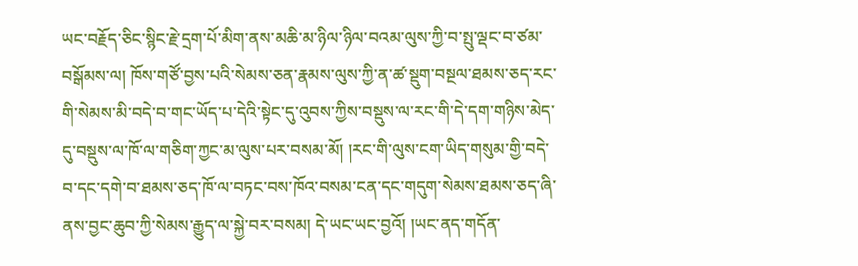ཡང་བརྗོད་ཅིང་སྙིང་རྗེ་དྲག་པོ་མིག་ནས་མཆི་མ་ཉིལ་ཉིལ་བའམ་ལུས་ཀྱི་བ་སྤུ་ལྡང་བ་ཙམ་བསྒོམས་ལ། ཁོས་གཙོ་བྱས་པའི་སེམས་ཅན་རྣམས་ལུས་ཀྱི་ན་ཚ་སྡུག་བསྔལ་ཐམས་ཅད་རང་གི་སེམས་མི་བདེ་བ་གང་ཡོད་པ་དེའི་སྟེང་དུ་འུབས་ཀྱིས་བསྡུས་ལ་རང་གི་དེ་དག་གཉིས་མེད་དུ་བསྡུས་ལ་ཁོ་ལ་གཅིག་ཀྱང་མ་ལུས་པར་བསམ་མོ། །རང་གི་ལུས་ངག་ཡིད་གསུམ་གྱི་བདེ་བ་དང་དགེ་བ་ཐམས་ཅད་ཁོ་ལ་བཏང་བས་ཁོའ་བསམ་ངན་དང་གདུག་སེམས་ཐམས་ཅད་ཞི་ནས་བྱང་ཆུབ་ཀྱི་སེམས་རྒྱུད་ལ་སྐྱེ་བར་བསམ། དེ་ཡང་ཡང་བྱའོ། །ཡང་ནད་གདོན་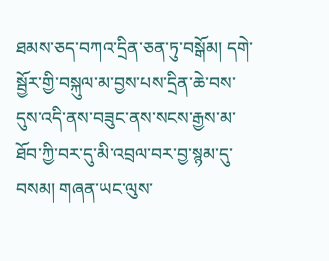ཐམས་ཅད་བཀའ་དྲིན་ཅན་ཏུ་བསྒོམ། དགེ་སྦྱོར་གྱི་བསྐུལ་མ་བྱས་པས་དྲིན་ཆེ་བས་དུས་འདི་ནས་བཟུང་ནས་སངས་རྒྱས་མ་ཐོབ་ཀྱི་བར་དུ་མི་འབྲལ་བར་བྱ་སྙམ་དུ་བསམ། གཞན་ཡང་ལུས་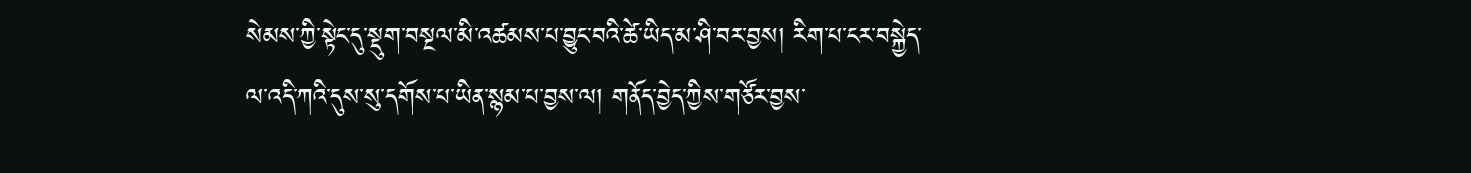སེམས་ཀྱི་སྟེང་དུ་སྡུག་བསྔལ་མི་འཚམས་པ་བྱུང་བའི་ཚེ་ཡིད་མ་ཤི་བར་བྱས། རིག་པ་ངར་བསྐྱེད་ལ་འདི་ཀའི་དུས་སུ་དགོས་པ་ཡིན་སྙམ་པ་བྱས་ལ། གནོད་བྱེད་ཀྱིས་གཙོར་བྱས་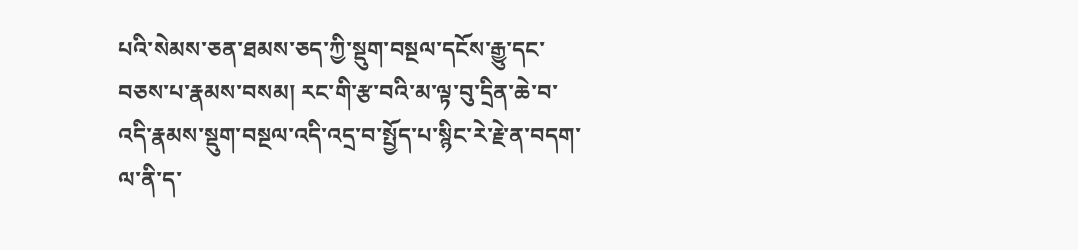པའི་སེམས་ཅན་ཐམས་ཅད་ཀྱི་སྡུག་བསྔལ་དངོས་རྒྱུ་དང་བཅས་པ་རྣམས་བསམ། རང་གི་རྩ་བའི་མ་ལྟ་བུ་དྲིན་ཆེ་བ་འདི་རྣམས་སྡུག་བསྔལ་འདི་འདྲ་བ་སྤྱོད་པ་སྙིང་རེ་རྗེ་ན་བདག་ལ་ནི་ད་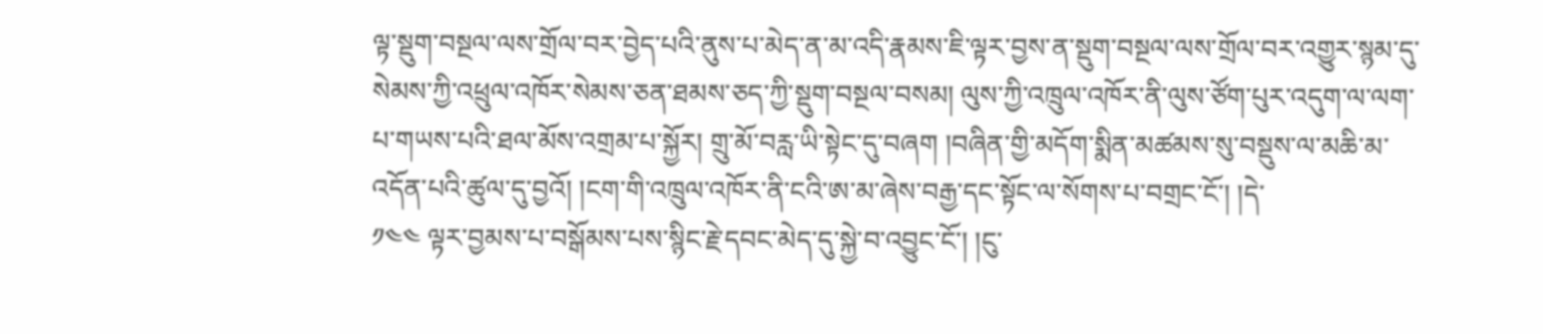ལྟ་སྡུག་བསྔལ་ལས་གྲོལ་བར་བྱེད་པའི་ནུས་པ་མེད་ན་མ་འདི་རྣམས་ཇི་ལྟར་བྱས་ན་སྡུག་བསྔལ་ལས་གྲོལ་བར་འགྱུར་སྙམ་དུ་སེམས་ཀྱི་འཕྲུལ་འཁོར་སེམས་ཅན་ཐམས་ཅད་ཀྱི་སྡུག་བསྔལ་བསམ། ལུས་ཀྱི་འཁྲུལ་འཁོར་ནི་ལུས་ཙོག་པུར་འདུག་ལ་ལག་པ་གཡས་པའི་ཐལ་མོས་འགྲམ་པ་སྐྱོར། གྲུ་མོ་བརླ་ཡི་སྟེང་དུ་བཞག །བཞིན་གྱི་མདོག་སྨིན་མཚམས་སུ་བསྡུས་ལ་མཆི་མ་འདོན་པའི་ཚུལ་དུ་བྱའོ། །ངག་གི་འཁྲུལ་འཁོར་ནི་ངའི་ཨ་མ་ཞེས་བརྒྱ་དང་སྟོང་ལ་སོགས་པ་བགྲང་ངོ་། །དེ་
༡༤༤ ལྟར་བྱམས་པ་བསྒོམས་པས་སྙིང་རྗེ་དབང་མེད་དུ་སྐྱེ་བ་འབྱུང་ངོ་། །ངུ་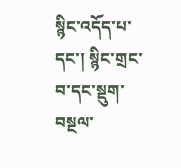སྙིང་འདོད་པ་དང་། སྙིང་གྲང་བ་དང་སྡུག་བསྔལ་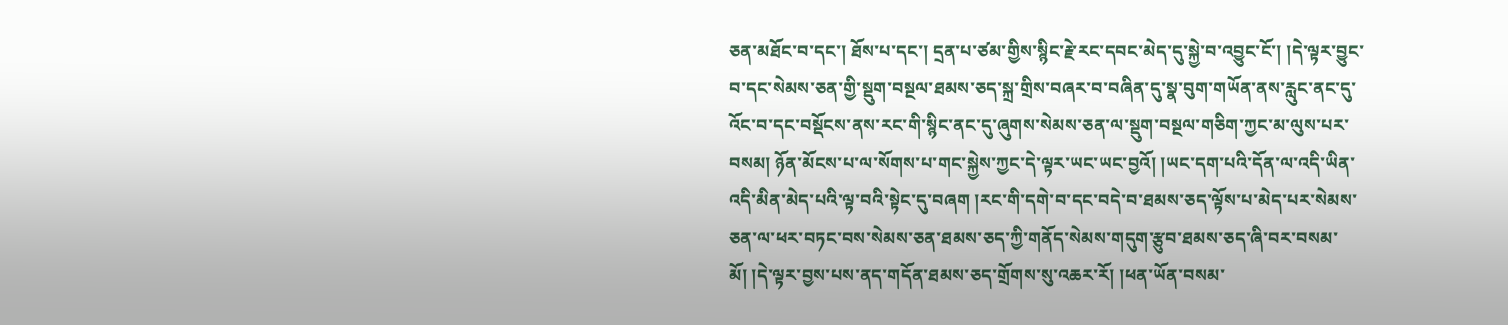ཅན་མཐོང་བ་དང་། ཐོས་པ་དང་། དྲན་པ་ཙམ་གྱིས་སྙིང་རྗེ་རང་དབང་མེད་དུ་སྐྱེ་བ་འབྱུང་ངོ་། །དེ་ལྟར་བྱུང་བ་དང་སེམས་ཅན་གྱི་སྡུག་བསྔལ་ཐམས་ཅད་སྐྲ་གྲིས་བཞར་བ་བཞིན་དུ་སྣ་བུག་གཡོན་ནས་རླུང་ནང་དུ་འོང་བ་དང་བསྡོངས་ནས་རང་གི་སྙིང་ནང་དུ་ཞུགས་སེམས་ཅན་ལ་སྡུག་བསྔལ་གཅིག་ཀྱང་མ་ལུས་པར་བསམ། ཉོན་མོངས་པ་ལ་སོགས་པ་གང་སྐྱེས་ཀྱང་དེ་ལྟར་ཡང་ཡང་བྱའོ། །ཡང་དག་པའི་དོན་ལ་འདི་ཡིན་འདི་མིན་མེད་པའི་ལྟ་བའི་སྟེང་དུ་བཞག །རང་གི་དགེ་བ་དང་བདེ་བ་ཐམས་ཅད་ལྟོས་པ་མེད་པར་སེམས་ཅན་ལ་ཕར་བཏང་བས་སེམས་ཅན་ཐམས་ཅད་ཀྱི་གནོད་སེམས་གདུག་རྩུབ་ཐམས་ཅད་ཞི་བར་བསམ་མོ། །དེ་ལྟར་བྱས་པས་ནད་གདོན་ཐམས་ཅད་གྲོགས་སུ་འཆར་རོ། །ཕན་ཡོན་བསམ་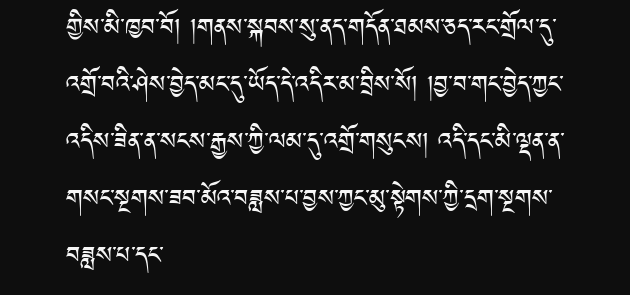གྱིས་མི་ཁྱབ་བོ། །གནས་སྐབས་སུ་ནད་གདོན་ཐམས་ཅད་རང་གྲོལ་དུ་འགྲོ་བའི་ཤེས་བྱེད་མང་དུ་ཡོད་དེ་འདིར་མ་བྲིས་སོ། །བྱ་བ་གང་བྱེད་ཀྱང་འདིས་ཟིན་ན་སངས་རྒྱས་ཀྱི་ལམ་དུ་འགྲོ་གསུངས། འདི་དང་མི་ལྡན་ན་གསང་སྔགས་ཟབ་མོའ་བཟླས་པ་བྱས་ཀྱང་མུ་སྟེགས་ཀྱི་དྲག་སྔགས་བཟླས་པ་དང་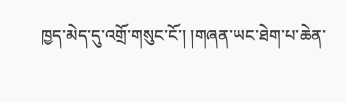ཁྱད་མེད་དུ་འགྲོ་གསུང་ངོ་། །གཞན་ཡང་ཐེག་པ་ཆེན་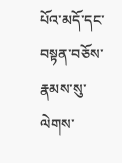པོའ་མདོ་དང་བསྟན་བཅོས་རྣམས་སུ་ལེགས་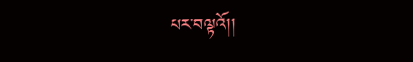པར་བལྟའོ།།